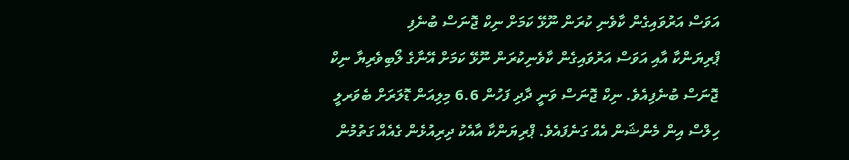އަވަސް އަރުވައިގެން ކާވެނި ކުރަން ނޫޅޭ ކަމަށް ނިކް ޖޮނަސް ބުނެފި
ޕްރިޔަންކާ އާއި އަވަސް އަރުވައިގެން ކާވެނިކުރަން ނޫޅޭ ކަމަށް އޭނާގެ ލޯބިވެރިޔާ ނިކް ޖޮނަސް ބުނެފިއެވެ. ނިކް ޖޮނަސް ވަނީ ދާދި ފަހުން 6.6 މިލިއަން ޑޮލަރަށް ބެވަރލީ ހިލްސް އިން މެންޝަން އެއް ގަނެފައެވެ. ޕްރިޔަންކާ އާއެކު ދިރިއުޅެން ގެއެއް ގަތުމުން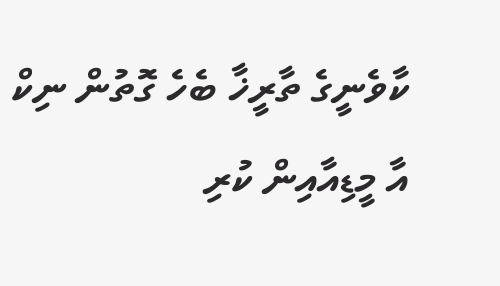ކާވެނީގެ ތާރީޚާ ބެހެ ގޮތުން ނިކް އާ މީޑިއާއިން ކުރި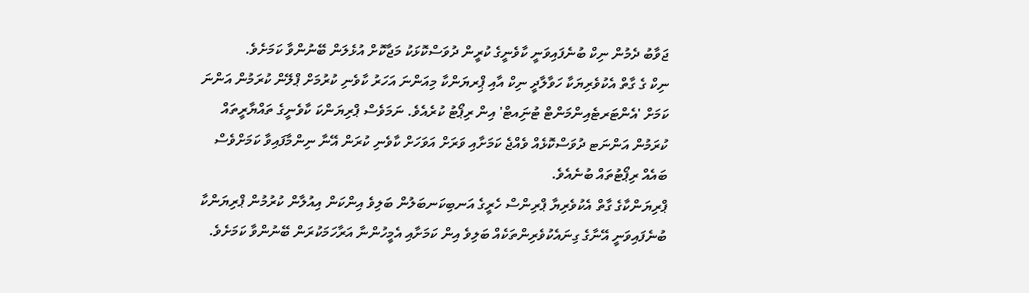ޖަވާބު ދެމުން ނިކް ބުނެފައިވަނީ ކާވެނީގެ ކުރީން ދުވަސްކޮޅަކު މަޖާކޮށް އުޅެލަން ބޭނުންވާ ކަމަށެވެ.
ނިކް ގެ ގާތް އެކުވެރިޔަކާ ހަވާލާދީ ނިކް އާއި ޕްިރޔަންކާ މިއަންނަ އަހަރު ކާވެނި ކުރުމަށް ޕްލޭން ކުރަމުން އަންނަ ކަމަށް 'އެންޓަރޓެއިންމަންޓް ޓުނަިއޓް' އިން ރިޕޯޓު ކުރެއެވެ. ނަމަވެސް ޕްރިޔަންކަ ކާވެނީގެ ތައްޔާރީތައް ކުރަމުން އަންނަޓ ދުވަސްކޮޅެއް ވެއްޖެ ކަމަށާއި ވަރަށް އަވަހަށް ކާވެނި ކުރަން އޭނާ ނިންމާފައިވާ ކަމަށްވެސް ބައެއް ރިޕޯޓުތައް ބުނެއެވެ.
ޕްރިޔަންކާގެ ގާތް އެކުވެރިޔާ ޕްރިންސް ހެރީގެ އަނބިކަނބަލުން ބަލިވެ އިންކަން އިއުލާން ކުރުމުން ޕްރިޔަންކާ ބުނެފައިވަނީ އޭނާގެ ގިނައެކުވެރިންތަކެއް ބަލިވެ އިން ކަމަށާއި އެމީހުންނާ އަރާހަމަކުރަން ބޭނުންވާ ކަމަށެވެ.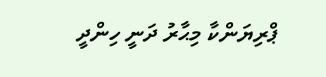ޕްރިޔަންކާ މިޙާރު ދަނީ ހިންދީ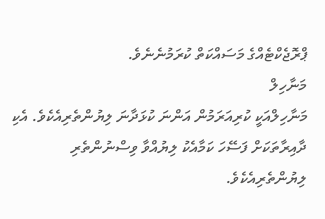ޕްރޮޖެކްޓެއްގެ މަސައްކަތް ކުރަމުނެނެވެ.
މަނާހިލް
މަނާހިލްއަކީ ކުރިއަރަމުން އަންނަ ކުޅަދާނަ ލިޔުންތެރިއެކެވެ. އެކި ދާއިރާތަކަށް ފަސޭހަ ކަމާއެކު ލިޔުއްވާ ވިސްނުންތެރި ލިޔުންތެރިއެކެވެ.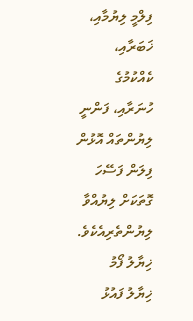ފިލްމީ ލިޔުމާއި، ޚަބަރާއި، ކެއްކުމުގެ ހުނަރާއި، ފަންނީ ލިޔުންތައް އޮޅުން ފިލަން ފަސޭހަ ގޮތަކަށް ލިޔުއްވާ ލިޔުންތެރިއެކެވެ.
ޚިޔާލު ފޯމު
ޚިޔާލު ފައުޅު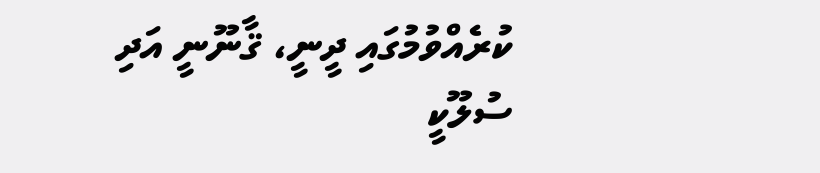ކުރެއްވުމުގައި ދީނީ، ޤާނޫނީ އަދި ސުލޫކީ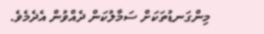މިންގަނޑުތަކަށް ސަމާލުކަން ދެއްވުން އެދެމެވެ.